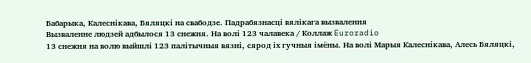Бабарыка, Калеснікава, Бяляцкі на свабодзе. Падрабязнасці вялікага вызвалення
Вызваленне людзей адбылося 13 снежня. На волі 123 чалавека / Коллаж Euroradio
13 снежня на волю выйшлі 123 палітычныя вязні, сярод іх гучныя імёны. На волі Марыя Калеснікава, Алесь Бяляцкі,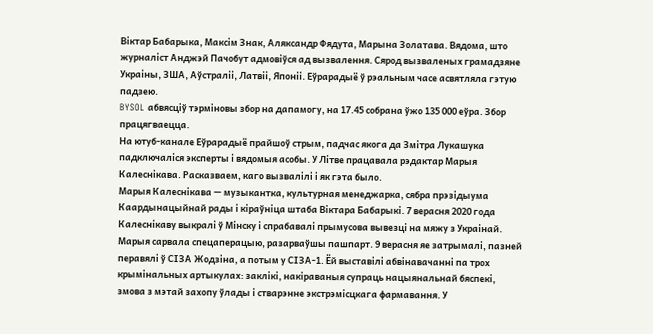Віктар Бабарыка, Максім Знак, Аляксандр Фядута, Марына Золатава. Вядома, што журналіст Анджэй Пачобут адмовіўся ад вызвалення. Сярод вызваленых грамадзяне Украіны, ЗША, Аўстраліі, Латвіі, Японіі. Еўрарадыё ў рэальным часе асвятляла гэтую падзею.
BYSOL абвясціў тэрміновы збор на дапамогу, на 17.45 собрана ўжо 135 000 еўра. Збор працягваецца.
На ютуб-канале Еўрарадыё прайшоў стрым, падчас якога да Змітра Лукашука падключаліся эксперты і вядомыя асобы. У Літве працавала рэдактар Марыя Калеснікава. Расказваем, каго вызвалілі і як гэта было.
Марыя Калеснікава — музыкантка, культурная менеджарка, сябра прэзідыума Каардынацыйнай рады і кіраўніца штаба Віктара Бабарыкі. 7 верасня 2020 года Калеснікаву выкралі ў Мінску і спрабавалі прымусова вывезці на мяжу з Украінай.
Марыя сарвала спецаперацыю, разарваўшы пашпарт. 9 верасня яе затрымалі, пазней перавялі ў СІЗА Жодзіна, а потым у СІЗА-1. Ёй выставілі абвінавачанні па трох крымінальных артыкулах: заклікі, накіраваныя супраць нацыянальнай бяспекі, змова з мэтай захопу ўлады і стварэнне экстрэмісцкага фармавання. У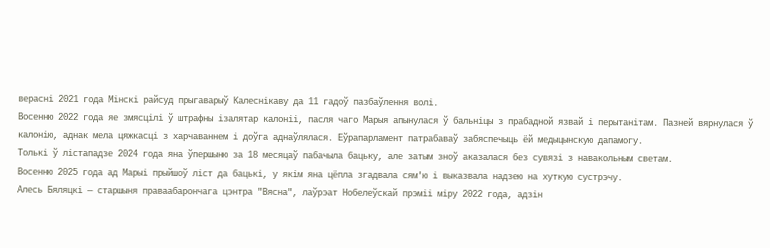верасні 2021 года Мінскі райсуд прыгаварыў Калеснікаву да 11 гадоў пазбаўлення волі.
Восенню 2022 года яе змясцілі ў штрафны ізалятар калоніі, пасля чаго Марыя апынулася ў бальніцы з прабадной язвай і перытанітам. Пазней вярнулася ў калонію, аднак мела цяжкасці з харчаваннем і доўга аднаўлялася. Еўрапарламент патрабаваў забяспечыць ёй медыцынскую дапамогу.
Толькі ў лістападзе 2024 года яна ўпершыню за 18 месяцаў пабачыла бацьку, але затым зноў аказалася без сувязі з навакольным светам.
Восенню 2025 года ад Марыі прыйшоў ліст да бацькі, у якім яна цёпла згадвала сям'ю і выказвала надзею на хуткую сустрэчу.
Алесь Бяляцкі — старшыня праваабарончага цэнтра "Вясна", лаўрэат Нобелеўскай прэміі міру 2022 года, адзін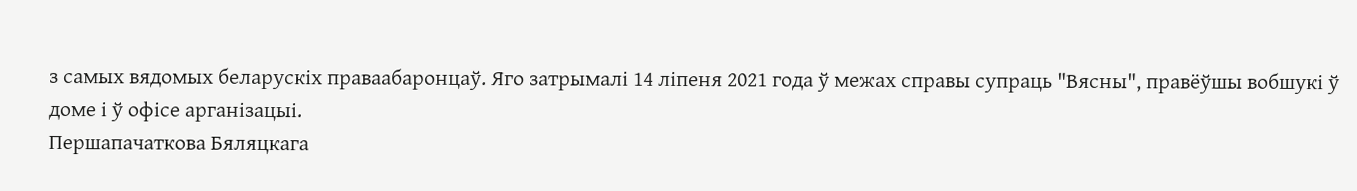з самых вядомых беларускіх праваабаронцаў. Яго затрымалі 14 ліпеня 2021 года ў межах справы супраць "Вясны", правёўшы вобшукі ў доме і ў офісе арганізацыі.
Першапачаткова Бяляцкага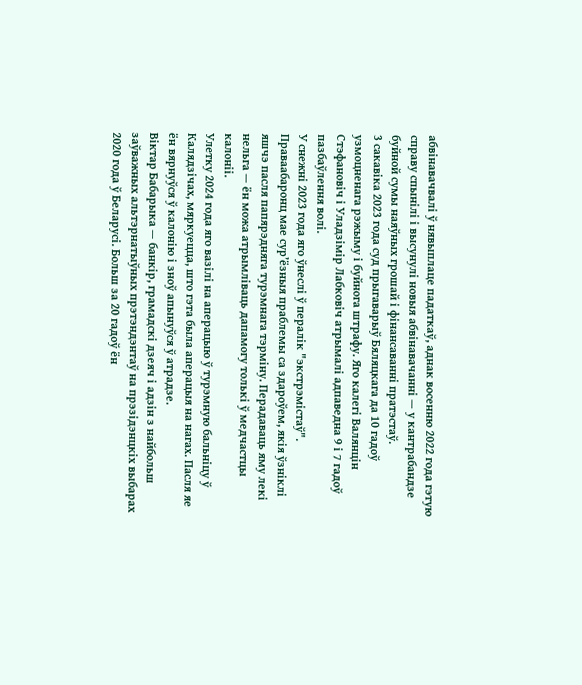абвінавачвалі ў нявыплаце падаткаў, аднак восенню 2022 года гэтую справу спынілі і высунулі новыя абвінавачанні — у кантрабандзе буйной сумы наяўных грошай і фінансаванні пратэстаў.
3 сакавіка 2023 года суд прыгаварыў Бяляцкага да 10 гадоў узмоцненага рэжыму і буйнога штрафу. Яго калегі Валянцін Стэфановіч і Уладзімір Лабковіч атрымалі адпаведна 9 і 7 гадоў пазбаўлення волі.
У снежні 2023 года яго ўнеслі ў пералік "экстрэмістаў".
Праваабаронц мае сур’ёзныя праблемы са здароўем, якія ўзніклі яшчэ пасля папярэдняга турэмнага тэрміну. Перадаваць яму лекі нельга — ён можа атрымліваць дапамогу толькі ў медчастцы калоніі.
Улетку 2024 года яго вазілі на аперацыю ў турэмную бальніцу ў Калядзічах, мяркуецца, што гэта была аперацыя на нагах. Пасля яе ён вярнуўся ў калонію і зноў апынуўся ў атрадзе.
Віктар Бабарыка — банкір, грамадскі дзеяч і адзін з найбольш заўважных альтэрнатыўных прэтэндэнтаў на прэзідэнцкіх выбарах 2020 года ў Беларусі. Больш за 20 гадоў ён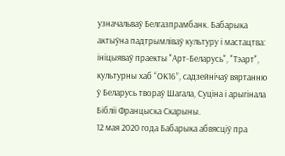узначальваў Белгазпрамбанк. Бабарыка актыўна падтрымліваў культуру і мастацтва: ініцыяваў праекты "Арт-Беларусь", "Тэарт", культурны хаб “ОК16”, садзейнічаў вяртанню ў Беларусь твораў Шагала, Суціна і арыгінала Бібліі Францыска Скарыны.
12 мая 2020 года Бабарыка абвясціў пра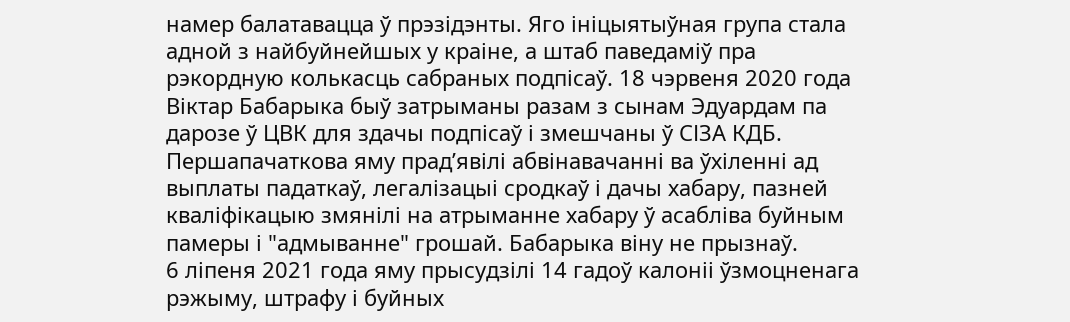намер балатавацца ў прэзідэнты. Яго ініцыятыўная група стала адной з найбуйнейшых у краіне, а штаб паведаміў пра рэкордную колькасць сабраных подпісаў. 18 чэрвеня 2020 года Віктар Бабарыка быў затрыманы разам з сынам Эдуардам па дарозе ў ЦВК для здачы подпісаў і змешчаны ў СІЗА КДБ. Першапачаткова яму прад’явілі абвінавачанні ва ўхіленні ад выплаты падаткаў, легалізацыі сродкаў і дачы хабару, пазней кваліфікацыю змянілі на атрыманне хабару ў асабліва буйным памеры і "адмыванне" грошай. Бабарыка віну не прызнаў.
6 ліпеня 2021 года яму прысудзілі 14 гадоў калоніі ўзмоцненага рэжыму, штрафу і буйных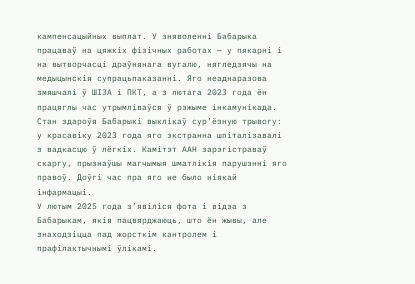кампенсацыйных выплат. У зняволенні Бабарыка працаваў на цяжкіх фізічных работах — у пякарні і на вытворчасці драўнянага вугалю, нягледзячы на медыцынскія супрацьпаказанні. Яго неаднаразова змяшчалі ў ШІЗА і ПКТ, а з лютага 2023 года ён працяглы час утрымліваўся ў рэжыме інкамунікада.
Стан здароўя Бабарыкі выклікаў сур’ёзную трывогу: у красавіку 2023 года яго экстранна шпіталізавалі з вадкасцю ў лёгкіх. Камітэт ААН зарэгістраваў скаргу, прызнаўшы магчымыя шматлікія парушэнні яго правоў. Доўгі час пра яго не было ніякай інфармацыі.
У лютым 2025 года з’явіліся фота і відэа з Бабарыкам, якія пацвярджаюць, што ён жывы, але знаходзіцца пад жорсткім кантролем і прафілактычнымі ўлікамі.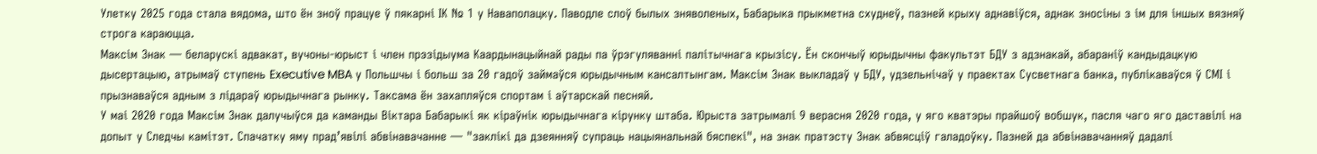Улетку 2025 года стала вядома, што ён зноў працуе ў пякарні ІК № 1 у Наваполацку. Паводле слоў былых зняволеных, Бабарыка прыкметна схуднеў, пазней крыху аднавіўся, аднак зносіны з ім для іншых вязняў строга караюцца.
Максім Знак — беларускі адвакат, вучоны-юрыст і член прэзідыума Каардынацыйнай рады па ўрэгуляванні палітычнага крызісу. Ён скончыў юрыдычны факультэт БДУ з адзнакай, абараніў кандыдацкую дысертацыю, атрымаў ступень Executive MBA у Польшчы і больш за 20 гадоў займаўся юрыдычным кансалтынгам. Максім Знак выкладаў у БДУ, удзельнічаў у праектах Сусветнага банка, публікаваўся ў СМІ і прызнаваўся адным з лідараў юрыдычнага рынку. Таксама ён захапляўся спортам і аўтарскай песняй.
У маі 2020 года Максім Знак далучыўся да каманды Віктара Бабарыкі як кіраўнік юрыдычнага кірунку штаба. Юрыста затрымалі 9 верасня 2020 года, у яго кватэры прайшоў вобшук, пасля чаго яго даставілі на допыт у Следчы камітэт. Спачатку яму прад’явілі абвінавачанне — "заклікі да дзеянняў супраць нацыянальнай бяспекі", на знак пратэсту Знак абвясціў галадоўку. Пазней да абвінавачанняў дадалі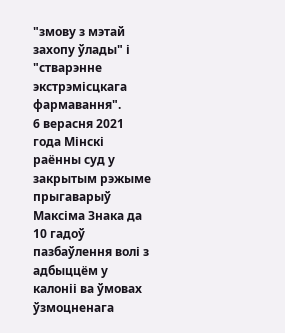"змову з мэтай захопу ўлады" і "стварэнне экстрэмісцкага фармавання".
6 верасня 2021 года Мінскі раённы суд у закрытым рэжыме прыгаварыў Максіма Знака да 10 гадоў пазбаўлення волі з адбыццём у калоніі ва ўмовах ўзмоцненага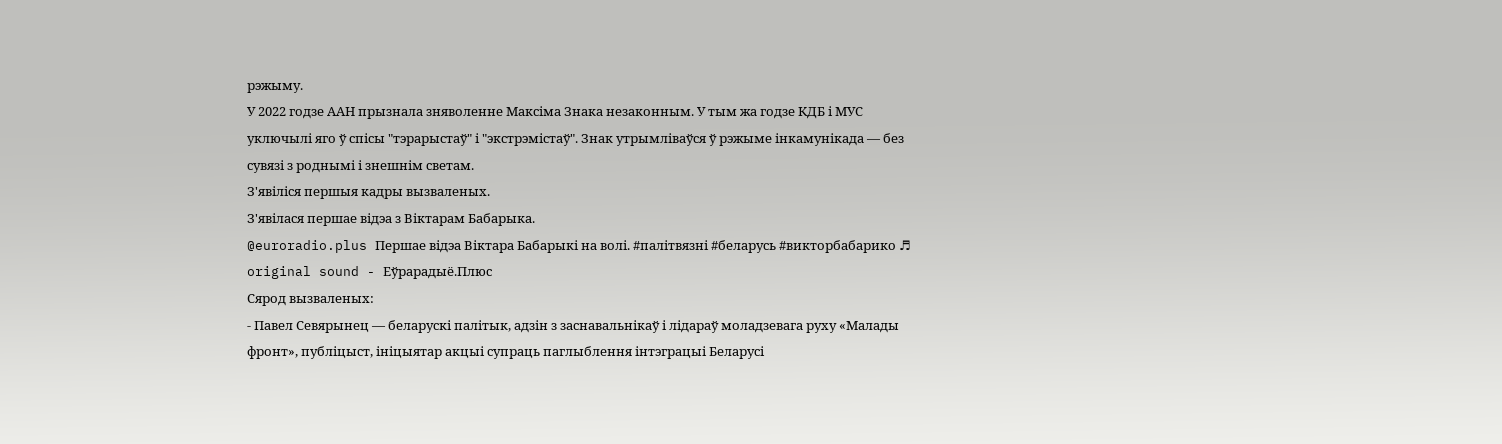рэжыму.
У 2022 годзе ААН прызнала зняволенне Максіма Знака незаконным. У тым жа годзе КДБ і МУС уключылі яго ў спісы "тэрарыстаў" і "экстрэмістаў". Знак утрымліваўся ў рэжыме інкамунікада — без сувязі з роднымі і знешнім светам.
З'явіліся першыя кадры вызваленых.
З'явілася першае відэа з Віктарам Бабарыка.
@euroradio.plus Першае відэа Віктара Бабарыкі на волі. #палітвязні #беларусь #викторбабарико ♬ original sound - Еўрарадыё.Плюс
Сярод вызваленых:
- Павел Севярынец — беларускі палітык, адзін з заснавальнікаў і лідараў моладзевага руху «Малады фронт», публіцыст, ініцыятар акцыі супраць паглыблення інтэграцыі Беларусі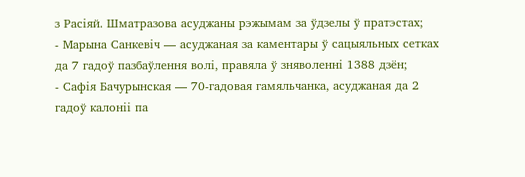з Расіяй. Шматразова асуджаны рэжымам за ўдзелы ў пратэстах;
- Марына Санкевіч — асуджаная за каментары ў сацыяльных сетках да 7 гадоў пазбаўлення волі, правяла ў зняволенні 1388 дзён;
- Сафія Бачурынская — 70-гадовая гамяльчанка, асуджаная да 2 гадоў калоніі па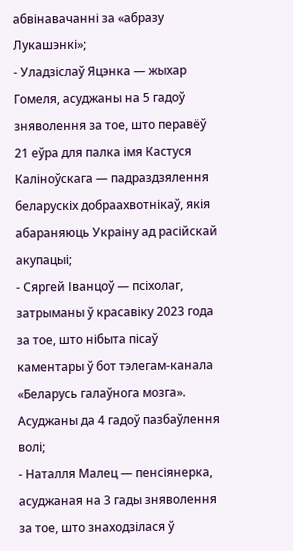абвінавачанні за «абразу Лукашэнкі»;
- Уладзіслаў Яцэнка — жыхар Гомеля, асуджаны на 5 гадоў зняволення за тое, што перавёў 21 еўра для палка імя Кастуся Каліноўскага — падраздзялення беларускіх добраахвотнікаў, якія абараняюць Украіну ад расійскай акупацыі;
- Сяргей Іванцоў — псіхолаг, затрыманы ў красавіку 2023 года за тое, што нібыта пісаў каментары ў бот тэлегам-канала «Беларусь галаўнога мозга». Асуджаны да 4 гадоў пазбаўлення волі;
- Наталля Малец — пенсіянерка, асуджаная на 3 гады зняволення за тое, што знаходзілася ў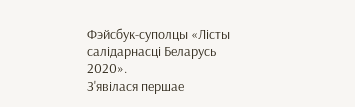Фэйсбук-суполцы «Лісты салідарнасці Беларусь 2020».
З'явілася першае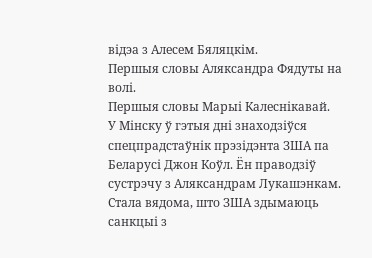відэа з Алесем Бяляцкім.
Першыя словы Аляксандра Фядуты на волі.
Першыя словы Марыі Калеснікавай.
У Мінску ў гэтыя дні знаходзіўся спецпрадстаўнік прэзідэнта ЗША па Беларусі Джон Коўл. Ён праводзіў сустрэчу з Аляксандрам Лукашэнкам. Стала вядома, што ЗША здымаюць санкцыі з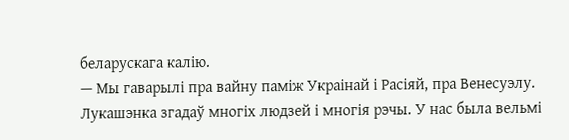беларускага калію.
— Мы гаварылі пра вайну паміж Украінай і Расіяй, пра Венесуэлу. Лукашэнка згадаў многіх людзей і многія рэчы. У нас была вельмі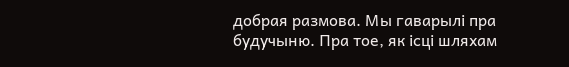добрая размова. Мы гаварылі пра будучыню. Пра тое, як ісці шляхам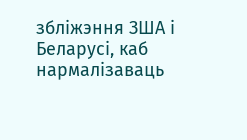збліжэння ЗША і Беларусі, каб нармалізаваць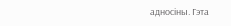адносіны. Гэта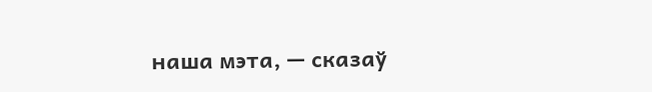наша мэта, — сказаў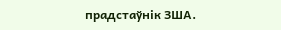прадстаўнік ЗША.